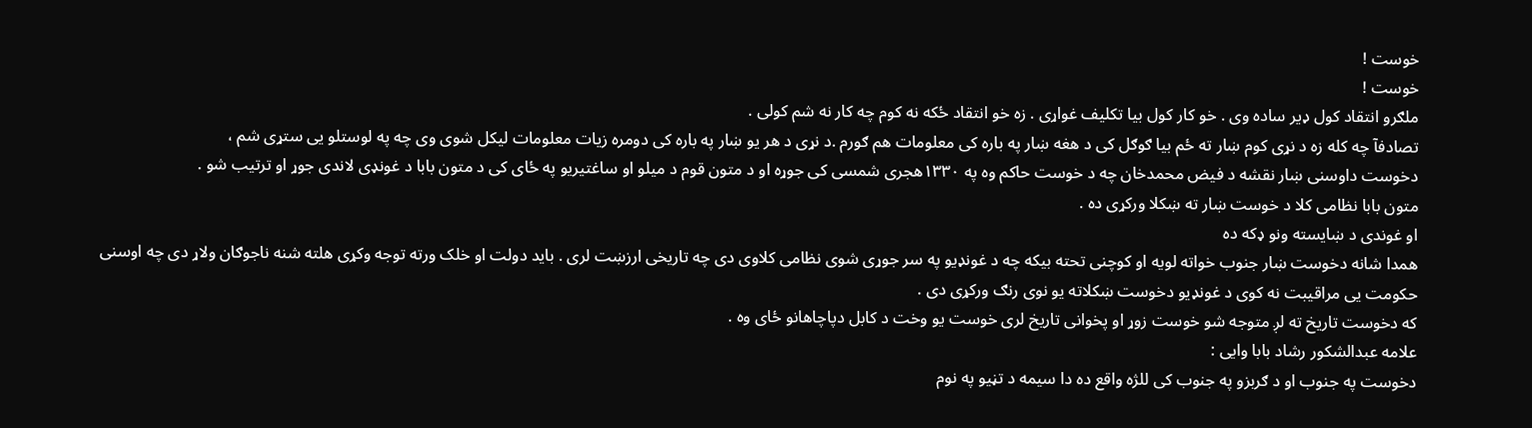خوست !
خوست !
ملګرو انتقاد کول ډیر ساده وی . خو کار کول بیا تکلیف غواړی . زه خو انتقاد ځکه نه کوم چه کار نه شم کولی .
تصادفآ چه کله زه د نړی کوم ښار ته ځم بیا ګوګل کی د هغه ښار په باره کی معلومات هم ګورم .د نړی د هر یو ښار په باره کی دومره زیات معلومات لیکل شوی وی چه په لوستلو یی ستړی شم ،
دخوست داوسنی ښار نقشه د فیض محمدخان چه د خوست حاکم وه په ۱۳۳۰هجری شمسی کی جوړه او د متون قوم د میلو او ساغتیریو په ځای کی د متون بابا د غونډی لاندی جوړ او ترتیب شو .
متون بابا نظامی کلا د خوست ښار ته ښکلا ورکړی ده .
او غوندی د ښایسته ونو ډکه ده
همدا شانه دخوست ښار جنوب خواته لویه او کوچنی تحته بیکه چه د غونډیو په سر جوړی شوی نظامی کلاوی دی چه تاریخی ارزښت لری . باید دولت او خلک ورته توجه وکړی هلته شنه ناجوګان ولاړ دی چه اوسنی حکومت یی مراقیبت نه کوی د غونډیو دخوست ښکلاته یو نوی رنګ ورکړی دی .
که دخوست تاریخ ته لږ متوجه شو خوست زوړ او پخوانی تاریخ لری خوست یو وخت د کابل دپاچاهانو ځای وه .
علامه عبدالشکور رشاد بابا وایی :
دخوست په جنوب او د ګربزو په جنوب کی للژه واقع ده دا سیمه د تڼیو په نوم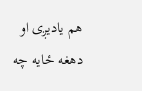هم یادیږی او دهغه ځایه چه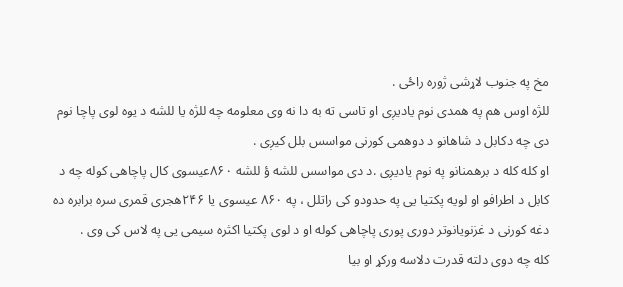مخ په جنوب لاړشی ژوره راځی .
للژه اوس هم په همدی نوم یادیږی او تاسی ته به دا نه وی معلومه چه للژه یا للشه د یوه لوی پاچا نوم دی چه دکابل د شاهانو د دوهمی کورنی مواسس بلل کیږی .
او کله کله د برهمنانو په نوم یادیږی .د دی مواسس للشه ؤ للشه ۸۶۰عیسوی کال پاچاهی کوله چه د کابل د اطرافو او لویه پکتیا یی په حدودو کی راتلل ، په ۸۶۰ عیسوی یا ۲۴۶هجری قمری سره برابره ده
دغه کورنی د غزنویانوتر دوری پوری پاچاهی کوله او د لوی پکتیا اکثره سیمی یی په لاس کی وی .
کله چه دوی دلته قدرت دلاسه ورکړ او بیا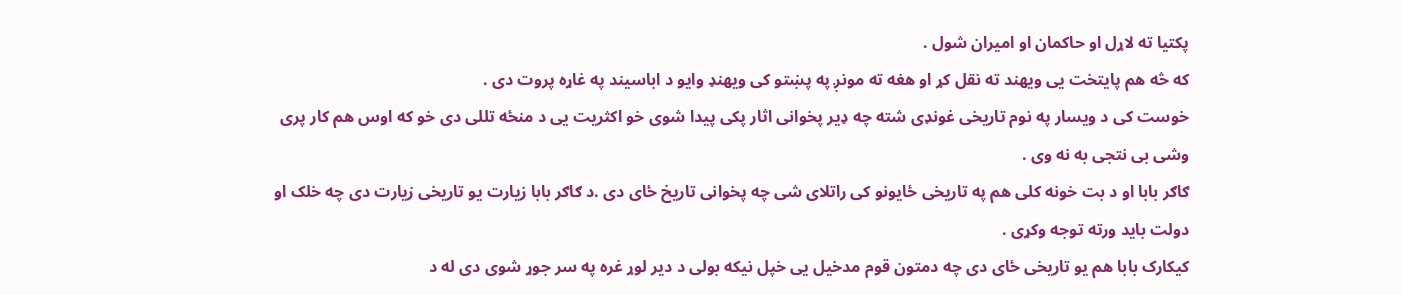پکتیا ته لاړل او حاکمان او امیران شول .
که څه هم پایتخت یی ویهند ته نقل کړ او هغه ته مونږ په پښتو کی ویهنډ وایو د اباسیند په غاړه پروت دی .
خوست کی د ویسار په نوم تاریخی غونډی شته چه ډیر پخوانی اثار پکی پیدا شوی خو اکثریت یی د منځه تللی دی خو که اوس هم کار پری وشی بی نتجی به نه وی .
ګاګر بابا او د بت خونه کلی هم په تاریخی ځایونو کی راتلای شی چه پخوانی تاریخ ځای دی .د ګاګر بابا زیارت یو تاریخی زیارت دی چه خلک او دولت باید ورته توجه وکړی .
کیکارک بابا هم یو تاریخی ځای دی چه دمتون قوم مدخیل یی خپل نیکه بولی د دیر لوړ غره په سر جوړ شوی دی له د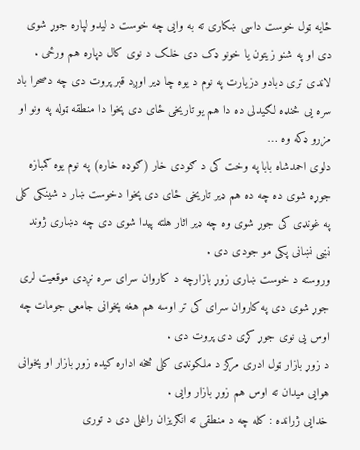ځایه ټول خوست داسی ښکاری ته به وایی چه خوست د لیدو لپاره جوړ شوی دی او په شنو زیتون یا خونو ډک دی خلک د نوی کال دپاره هم ورځی .
لاندی تری دبادو دزیارت په نوم د یوه چا ډیر اوږد قبر پروت دی چه دصحرا باد سره یی څنډه لګیدلی ده دا هم یو تاریخی ځای دی پخوا دا منطقه ټوله په ونو او مزرو ډکه وه …
دلوی احمدشاه بابا په وخت کی د ګودی خار (ګوډه خاره) په نوم یوه ګمبازه جوړه شوی ده چه ده هم ډیر تاریخی ځای دی پخوا دخوست ښار د شینکی کلی په غونډی کی جوړ شوی وه چه ډیر اثار هلته پیدا شوی دی چه دښاری ژوند نښی نښانی پکی مو جودی دی .
وروسته د خوست ښاری زوړ بازارچه د کاروان سرای سره نږدی موقعیت لری جوړ شوی دی په کاروان سرای کی تر اوسه هم هغه پخوانی جامعی جومات چه اوس یی نوی جوړ کړی دی پروت دی .
د زوړ بازار ټول ادری مرکز د ملکونډی کلی څخه اداره کیده زوړ بازار او پخوانی هوایی میدان ته اوس هم زوړ بازار وایی .
خدایی ژرانده : کله چه د منطقی ته انګریزان راغلی دی د توری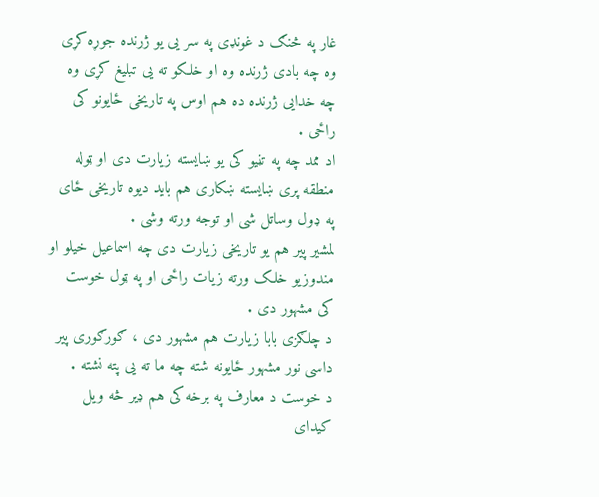غار په څنګ د غونډی په سر یی یو ژرنده جوړه کړی وه چه بادی ژرنده وه او خلکو ته یی تبلیغ کړی وه چه خدایی ژرنده ده هم اوس په تاریخی ځایونو کی راځی .
اد ممد چه په تڼیو کی یو ښایسته زیارت دی او ټوله منطقه پری ښایسته ښکاری هم باید دیوه تاریخی ځای په ډول وساتل شی او توجه ورته وشی .
لمشیر پیر هم یو تاریخی زیارت دی چه اسماعیل خیلو او مندوزیو خلک ورته زیات راځی او په ټول خوست کی مشهور دی .
د چلګزی بابا زیارت هم مشهور دی ، ګورګوری پیر داسی نور مشهور ځایونه شته چه ما ته یی پته نشته .
د خوست د معارف په برخه کی هم ډیر څه ویل کیدای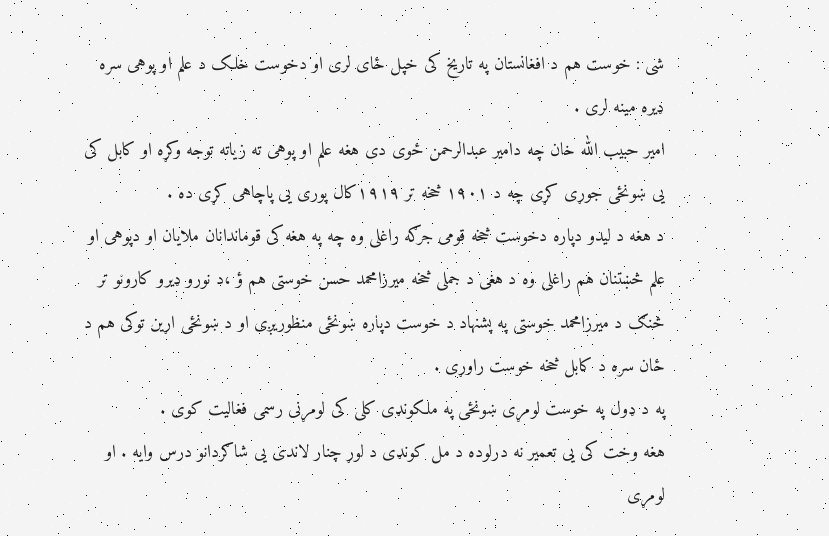شی : خوست هم د افغانستان په تاریخ کی خپل ځای لری او دخوست خلک د علم او پوهی سره ډیره مینه لری .
امیر حبیب الله خان چه دامیر عبدالرحمن ځوی دی هغه علم او پوهی ته زیاته توجه وکړه او کابل کی یی ښونځی جوړی کړی چه د ۱۹۰۱ څخه تر ۱۹۱۹کال پوری یی پاچاهی کړی ده .
د هغه د لیدو دپاره دخوست څخه قومی جرګه راغلی وه چه په هغه کی قوماندانان ملایان او دپوهی او علم څښتنان هم راغلی وه د هغی د جملی څخه میرزامحمد حسن خوستی هم ؤ ،د نورو ډیرو کارونو تر څنګ د میرزامحمد خوستی په پشنهاد د خوست دپاره ښونځی منظوریږی او د ښونځی اړین توکی هم د ځان سره د کابل څخه خوست راوړی .
په د ډول په خوست لومړی ښونځی په ملکونډی کلی کی لومړنی رسمی فغالیت کوی .
هغه وخت کی یی تعمیر نه درلوده د مل کونډی د لوړ چنار لاندی یی شاګردانو درس وایه . او لومړی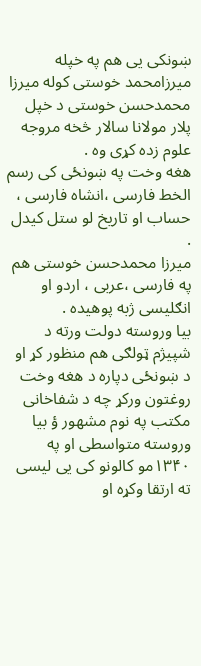ښونکی یی هم په خپله میرزامحمد خوستی کوله میرزا محمدحسن خوستی د خپل پلار مولانا سالار څخه مروجه علوم زده کړی وه .
هغه وخت په ښونځی کی رسم الخط فارسی ،انشاه فارسی ، حساب او تاریخ لو ستل کیدل .
میرزا محمدحسن خوستی هم په فارسی ،عربی ، اردو او انګلیسی ژبه پوهیده .
بیا وروسته دولت ورته د شپیژم ټولګی هم منظور کړ او د ښونځی دپاره د هغه وخت روغتون ورکړ چه د شفاخانی مکتب په نوم مشهور ؤ بیا وروسته متواسطی او په ۱۳۴۰مو کالونو کی یی لیسی ته ارتقا وکړه او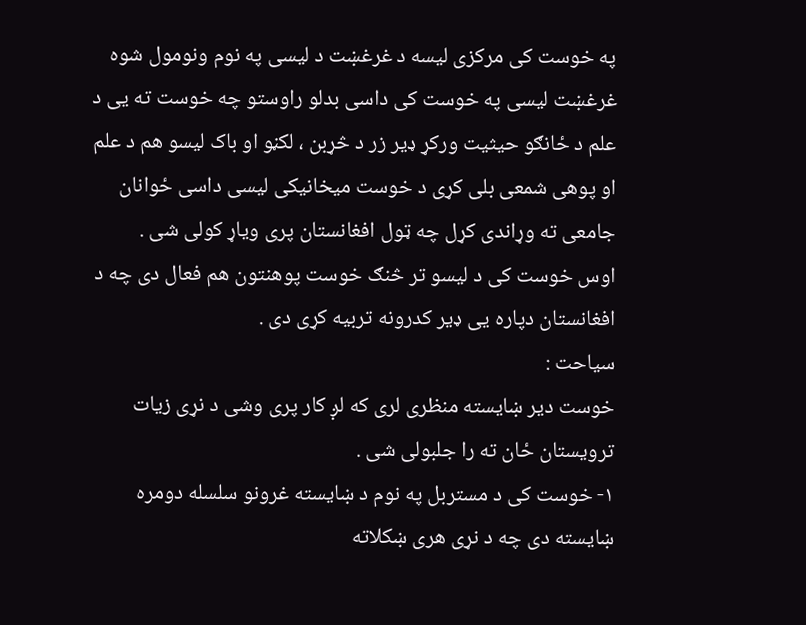په خوست کی مرکزی لیسه د غرغښت د لیسی په نوم ونومول شوه
غرغښت لیسی په خوست کی داسی بدلو راوستو چه خوست ته یی د علم د ځانګو حیثیت ورکړ ډیر زر د څړبن ، لکڼو او باک لیسو هم د علم او پوهی شمعی بلی کړی د خوست میخانیکی لیسی داسی ځوانان جامعی ته وړاندی کړل چه ټول افغانستان پری ویاړ کولی شی .
اوس خوست کی د لیسو تر څنګ خوست پوهنتون هم فعال دی چه د افغانستان دپاره یی ډیر کدرونه تربیه کړی دی .
سیاحت :
خوست دیر ښایسته منظری لری که لږ کار پری وشی د نړی زیات ترویستان ځان ته را جلبولی شی .
۱- خوست کی د مستربل په نوم د ښایسته غرونو سلسله دومره ښایسته دی چه د نړی هری ښکلاته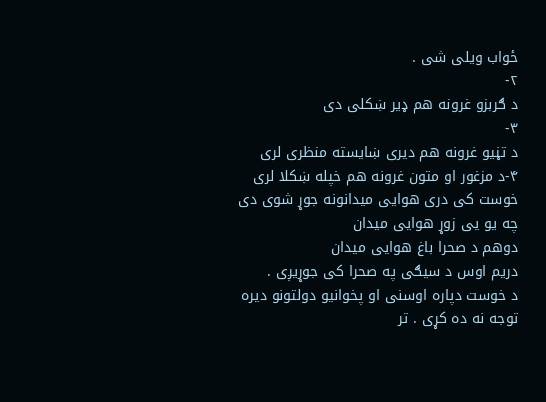ځواب ویلی شی .
۲-
د ګربزو غرونه هم ډیر ښکلی دی
۳-
د تڼیو غرونه هم دیری ښایسته منظری لری
۴-د مزغور او متون غرونه هم خپله ښکلا لری
خوست کی دری هوایی میدانونه جوړ شوی دی چه یو یی زوړ هوایی میدان
دوهم د صحرا باغ هوایی میدان
دریم اوس د سیګی په صحرا کی جوړیږی .
د خوست دپاره اوسنی او پخوانیو دولتونو دیره توجه نه ده کړی . تر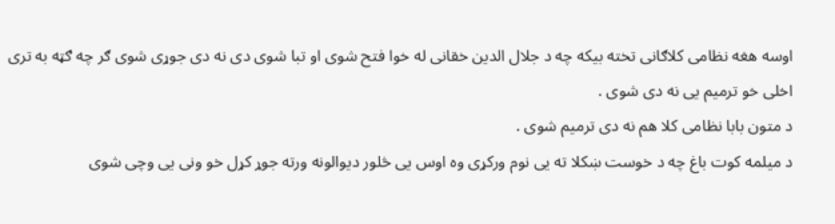اوسه هغه نظامی کلاګانی تخته بیکه چه د جلال الدین خقانی له خوا فتح شوی او تبا شوی دی نه دی جوړی شوی ګر چه ګټه به تری اخلی خو ترمیم یی نه دی شوی .
د متون بابا نظامی کلا هم نه دی ترمیم شوی .
د میلمه کوت باغ چه د خوست ښکلا ته یی نوم ورکړی وه اوس یی څلور دیوالونه ورته جوړ کړل خو ونی یی وچی شوی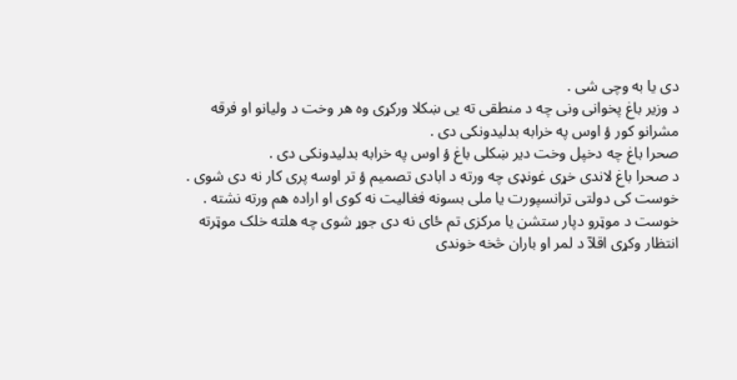دی یا به وچی شی .
د وزیر باغ پخوانی ونی چه د منطقی ته یی ښکلا ورکړی وه هر وخت د ولیانو او فرقه مشرانو کور ؤ اوس په خرابه بدلیدونکی دی .
صحرا باغ چه دخپل وخت دیر ښکلی باغ ؤ اوس په خرابه بدلیدونکی دی .
د صحرا باغ لاندی خړی غونډی چه ورته د ابادی تصمیم ؤ تر اوسه پری کار نه دی شوی .
خوست کی دولتی ترانسپورت یا ملی بسونه فغالیت نه کوی او اراده هم ورته نشته .
خوست د موټرو دپار ستشن یا مرکزی تم ځای نه دی جوړ شوی چه هلته خلک موټرته انتظار وکړی اقلآ د لمر او باران څخه خوندی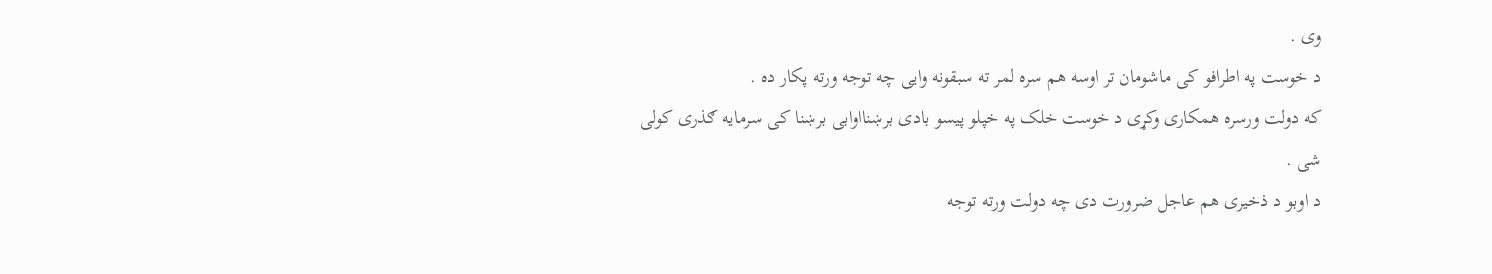وی .
د خوست په اطرافو کی ماشومان تر اوسه هم سره لمر ته سبقونه وایی چه توجه ورته پکار ده .
که دولت ورسره همکاری وکړی د خوست خلک په خپلو پیسو بادی برښنااوابی برښنا کی سرمایه ګذری کولی شی .
د اوبو د ذخیری هم عاجل ضرورت دی چه دولت ورته توجه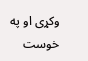وکړی او په خوست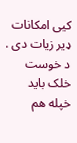کیی امکانات ډیر زیات دی .
د خوست خلک باید خپله هم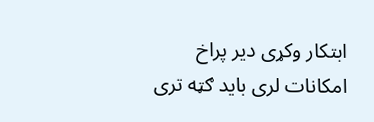ابتکار وکړی دیر پراخ امکانات لری باید ګټه تری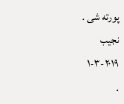پورته شی .
نجیب
۱-۳-۲۰۱۹
.